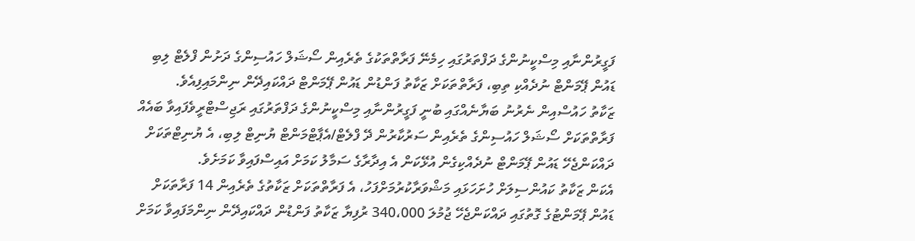ފަގީރުންނާއި މިސްކީނުންގެ ދަފްތަރުގައި ހިމެނޭ ފަރާތްތަކުގެ ތެރެއިން ސޯޝަލް ހައުސިންގެ ދަށުން ފްލެޓް ލިބި ޑައުން ޕޭމަންޓް ނުދެއްކި ތިބި، ފަރާތްތަކަށް ޒަކާތު ފަންޑުން ޑައުން ޕޭމަންޓް ދައްކައިދޭން ނިންމައިފިއެވެ.
ޒަކާތު ހައުސްއިން ނެރުނު ބަޔާނެއްގައި ބުނީ ފަގީރުންނާއި މިސްކީނުންގެ ދަފްތަރުގައި ރަޖިސްޓްރީވެފައިވާ ބައެއް ފަރާތްތަކަށް ސޯޝަލް ހައުސިންގެ ތެރެއިން ސަރުކާރުން ދޭ ފްލެޓް/އެޕާޓްމަންޓް ޔުނިޓް ލިބި، އެ ޔުނިޓްތަކަށް ދައްކަންޖެހޭ ޑައުން ޕޭމަންޓް ނުދެއްކިގެން އުޅޭކަން އެ އިދާރާގެ ސަމާލު ކަމަށް އައިސްފައިވާ ކަމަށެވެ.
އެކަން ޒަކާތު ކައުންސިލަށް ހުށަހަޅައި މަޝްވަރާކުރުމަށްފަހު، އެ ފަރާތްތަކަށް ޒަކާތުގެ ތެރެއިން 14 ފަރާތަކަށް ޑައުން ޕޭމަންޓުގެ ގޮތުގައި ދައްކަންޖެހޭ ޖުމުލަ 340،000 ރުފިޔާ ޒަކާތު ފަންޑުން ދައްކައިދޭން ނިންމަފައިވާ ކަމަށް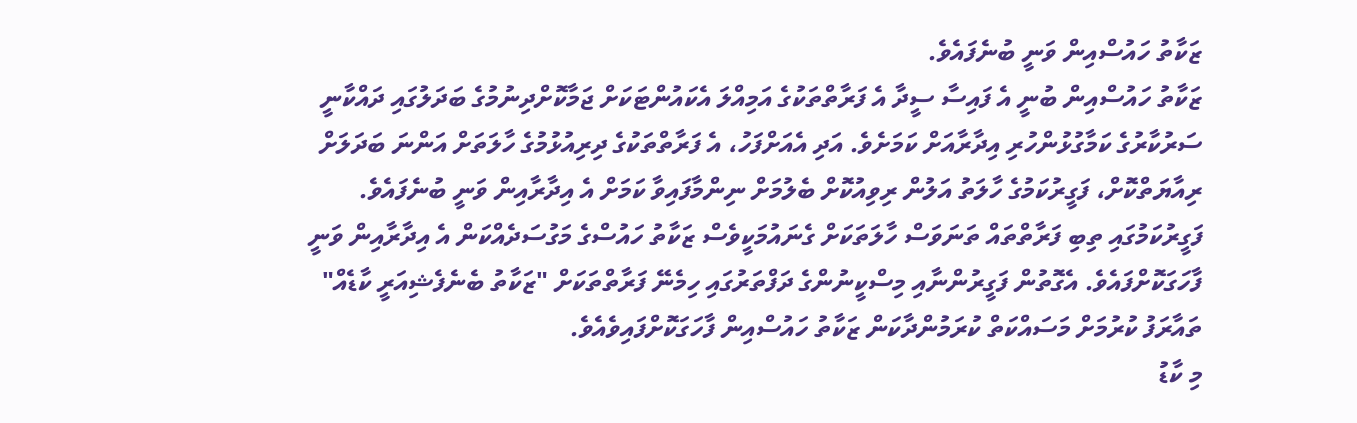ޒަކާތު ހައުސްއިން ވަނީ ބުނެފައެވެ.
ޒަކާތު ހައުސްއިން ބުނީ އެ ފައިސާ ސީދާ އެ ފަރާތްތަކުގެ އަމިއްލަ އެކައުންޓަކަށް ޖަމާކޮށްދިނުމުގެ ބަދަލުގައި ދައްކާނީ ސަރުކާރުގެ ކަމާގުޅުންހުރި އިދާރާއަށް ކަމަށެވެ. އަދި އެއަށްފަހު، އެ ފަރާތްތަކުގެ ދިރިއުޅުމުގެ ހާލަތަށް އަންނަ ބަދަލަށް ރިއާޔަތްކޮށް، ފަގީރުކަމުގެ ހާލަތު އަލުން ރިވިއުކޮށް ބެލުމަށް ނިންމާފައިވާ ކަމަށް އެ އިދާރާއިން ވަނީ ބުނެފައެވެ.
ފަގީރުކަމުގައި ތިބި ފަރާތްތައް ތަނަވަސް ހާލަތަކަށް ގެނައުމަކީވެސް ޒަކާތު ހައުސްގެ މަގުސަދެއްކަން އެ އިދާރާއިން ވަނީ ފާހަގަކޮށްފައެވެ. އެގޮތުން ފަގީރުންނާއި މިސްކީނުންގެ ދަފްތަރުގައި ހިމެނޭ ފަރާތްތަކަށް "ޒަކާތު ބެނެފެޝިއަރީ ކާޑެއް" ތައާރަފު ކުރުމަށް މަސައްކަތް ކުރަމުންދާކަން ޒަކާތު ހައުސްއިން ފާހަގަކޮށްފައިވެއެވެ.
މި ކާޑު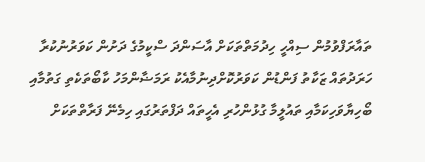ތައާރަފްވުމުން ސިއްހީ ހިދުމަތްތަކަށް އާސަންދަ ސްކީމުގެ ދަށުން ކަވަރުނުކުރާ ހަރަދުތައް ޒަކާތު ފަންޑުން ކަވަރުކޮށްދިނުމާއެކު ރަމަޟާންމަހު ކާބޯތަކެތި ގަތުމާއި ބޯހިޔާވަހިކަމާއި ތައުލީމާ ގުޅުންހުރި އެހީތައް ދަފްތަރުގައި ހިމެނޭ ފަރާތްތަކަށް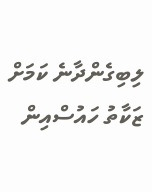ލިބިގެންދާނެ ކަމަށް ޒަކާތު ހައުސްއިން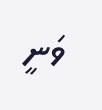ވަނީ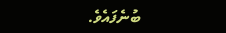ބުނެފައެވެ.